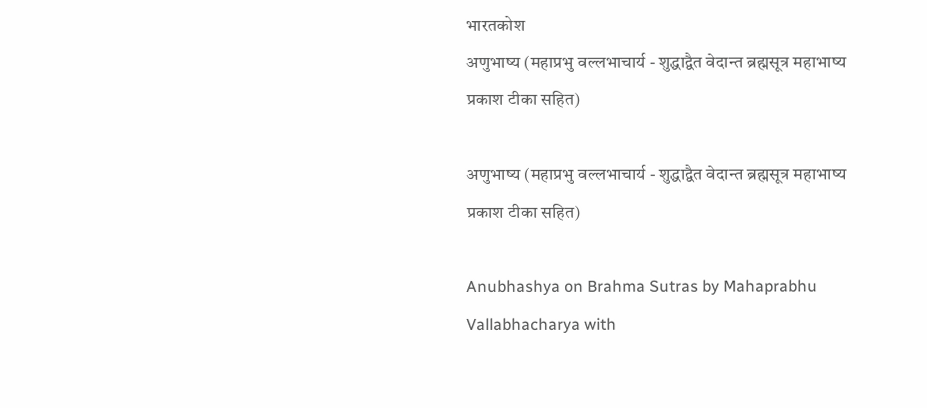भारतकोश
अणुभाष्य (महाप्रभु वल्लभाचार्य - शुद्धाद्वैत वेदान्त ब्रह्मसूत्र महाभाष्य प्रकाश टीका सहित)

अणुभाष्य (महाप्रभु वल्लभाचार्य - शुद्धाद्वैत वेदान्त ब्रह्मसूत्र महाभाष्य प्रकाश टीका सहित)

Anubhashya on Brahma Sutras by Mahaprabhu Vallabhacharya with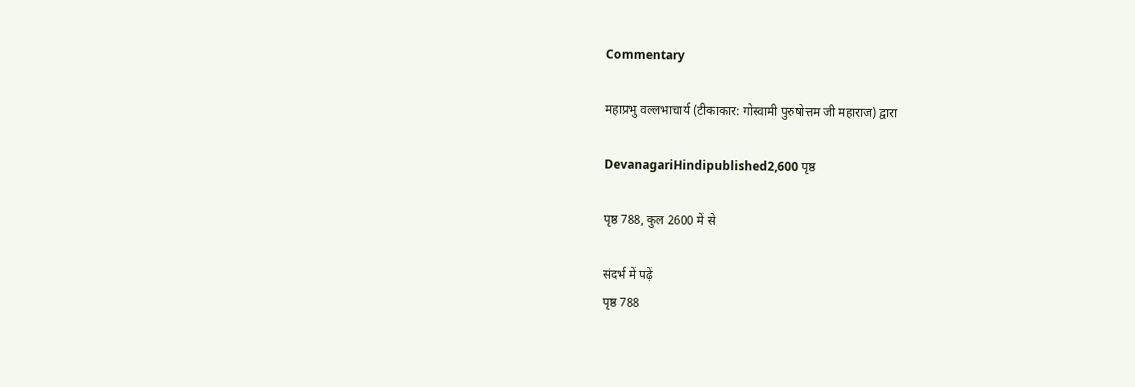Commentary

महाप्रभु वल्लभाचार्य (टीकाकार: गोस्वामी पुरुषोत्तम जी महाराज) द्वारा

DevanagariHindipublished2,600 पृष्ठ

पृष्ठ 788, कुल 2600 में से

संदर्भ में पढ़ें
पृष्ठ 788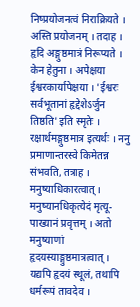निष्प्रयोजनत्वं निराक्रियते । अस्ति प्रयोजनम् । तदाह । हृदि अङ्गुष्ठमात्रं निरूप्यते । केन हेतुना । अपेक्षया ईश्वरकार्यापेक्षया । 'ईश्वरः सर्वभूतानां हृद्देशेऽर्जुन तिष्ठति' इति स्मृतेः । रक्षार्थमङ्गुष्ठमात्र इत्यर्थः । ननु प्रमाणान्तरस्वे किमेतन्न संभवति, तत्राह । मनुष्याधिकारत्वात् । मनुष्यानधिकृत्येदं मृत्यू- पाख्यानं प्रवृत्तम् । अतो मनुष्याणां हृदयस्याङ्गुष्ठमात्रत्वात् । यद्यपि हृदयं स्थूलं, तथापि धर्मरूपं तावदेव ।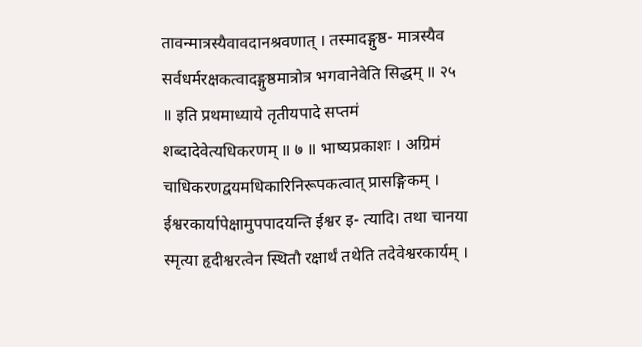तावन्मात्रस्यैवावदानश्रवणात् । तस्मादङ्गुष्ठ- मात्रस्यैव सर्वधर्मरक्षकत्वादङ्गुष्ठमात्रोत्र भगवानेवेति सिद्धम् ॥ २५ ॥ इति प्रथमाध्याये तृतीयपादे सप्तमं शब्दादेवेत्यधिकरणम् ॥ ७ ॥ भाष्यप्रकाशः । अग्रिमं चाधिकरणद्वयमधिकारिनिरूपकत्वात् प्रासङ्गिकम् । ईश्वरकार्यापेक्षामुपपादयन्ति ईश्वर इ- त्यादि। तथा चानया स्मृत्या हृदीश्वरत्वेन स्थितौ रक्षार्थं तथेति तदेवेश्वरकार्यम् ।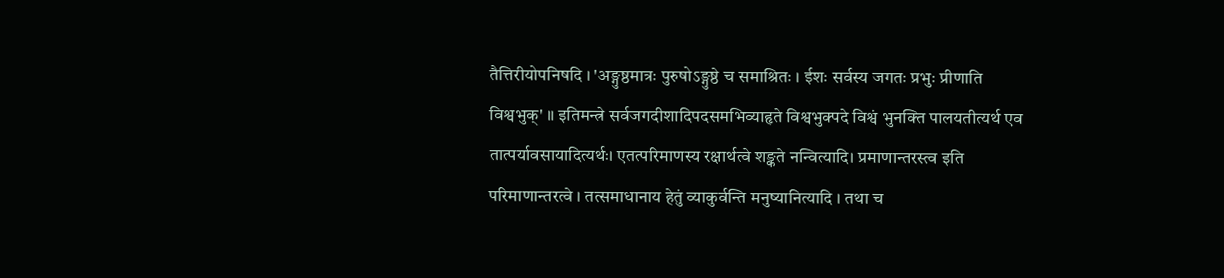तैत्तिरीयोपनिषदि । 'अङ्गुष्ठमात्रः पुरुषोऽङ्गुष्ठे च समाश्रितः । ईशः सर्वस्य जगतः प्रभुः प्रीणाति विश्वभुक्' ॥ इतिमन्त्रे सर्वजगदीशादिपदसमभिव्याहृते विश्वभुक्पदे विश्वं भुनक्ति पालयतीत्यर्थ एव तात्पर्यावसायादित्यर्थः। एतत्परिमाणस्य रक्षार्थत्वे शङ्कते नन्वित्यादि। प्रमाणान्तरस्त्व इति परिमाणान्तरत्वे । तत्समाधानाय हेतुं व्याकुर्वन्ति मनुष्यानित्यादि । तथा च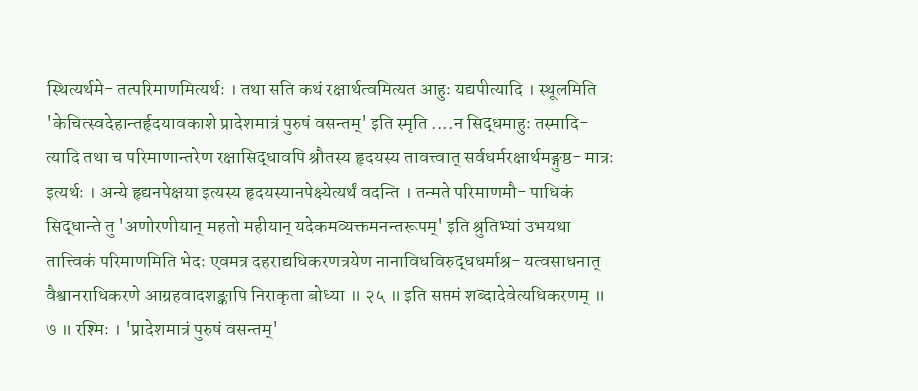स्थित्यर्थमे- तत्परिमाणमित्यर्थः । तथा सति कथं रक्षार्थत्वमित्यत आहुः यद्यपीत्यादि । स्थूलमिति 'केचित्स्वदेहान्तर्हृदयावकाशे प्रादेशमात्रं पुरुषं वसन्तम्' इति स्मृति ....न सिद्धमाहुः तस्मादि- त्यादि तथा च परिमाणान्तरेण रक्षासिद्धावपि श्रौतस्य हृदयस्य तावत्त्वात् सर्वधर्मरक्षार्थमङ्गुष्ठ- मात्रः इत्यर्थः । अन्ये हृद्यनपेक्षया इत्यस्य हृदयस्यानपेक्ष्येत्यर्थं वदन्ति । तन्मते परिमाणमौ- पाधिकं सिद्धान्ते तु 'अणोरणीयान् महतो महीयान् यदेकमव्यक्तमनन्तरूपम्' इति श्रुतिभ्यां उभयथा तात्त्विकं परिमाणमिति भेदः एवमत्र दहराद्यधिकरणत्रयेण नानाविधविरुद्धधर्माश्र- यत्वसाधनात् वैश्वानराधिकरणे आग्रहवादशङ्कापि निराकृता बोध्या ॥ २५ ॥ इति सप्तमं शब्दादेवेत्यधिकरणम् ॥ ७ ॥ रश्मिः । 'प्रादेशमात्रं पुरुषं वसन्तम्'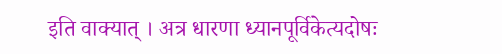इति वाक्यात् । अत्र धारणा ध्यानपूर्विकेत्यदोषः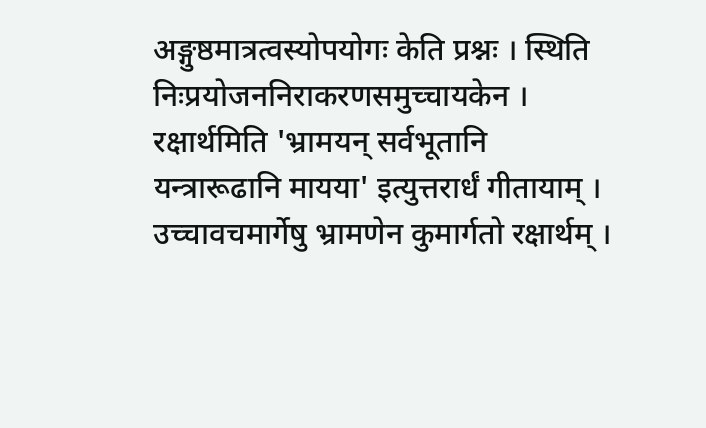अङ्गुष्ठमात्रत्वस्योपयोगः केति प्रश्नः । स्थिति निःप्रयोजननिराकरणसमुच्चायकेन । रक्षार्थमिति 'भ्रामयन् सर्वभूतानि यन्त्रारूढानि मायया' इत्युत्तरार्धं गीतायाम् । उच्चावचमार्गेषु भ्रामणेन कुमार्गतो रक्षार्थम् ।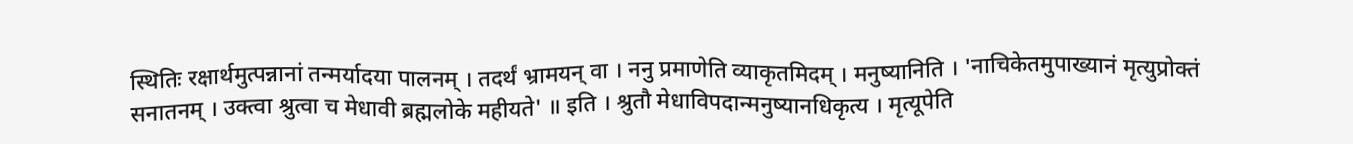स्थितिः रक्षार्थमुत्पन्नानां तन्मर्यादया पालनम् । तदर्थं भ्रामयन् वा । ननु प्रमाणेति व्याकृतमिदम् । मनुष्यानिति । 'नाचिकेतमुपाख्यानं मृत्युप्रोक्तं सनातनम् । उक्त्वा श्रुत्वा च मेधावी ब्रह्मलोके महीयते' ॥ इति । श्रुतौ मेधाविपदान्मनुष्यानधिकृत्य । मृत्यूपेति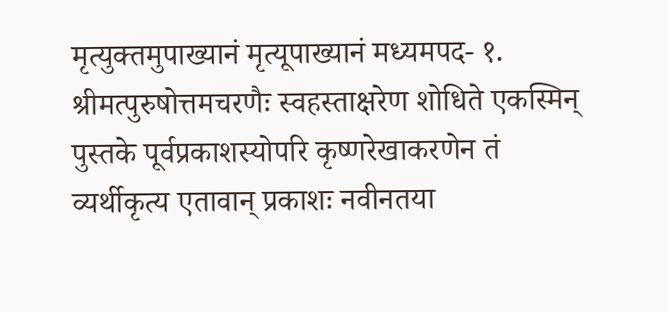मृत्युक्तमुपाख्यानं मृत्यूपाख्यानं मध्यमपद- १. श्रीमत्पुरुषोत्तमचरणैः स्वहस्ताक्षरेण शोधिते एकस्मिन् पुस्तके पूर्वप्रकाशस्योपरि कृष्णरेखाकरणेन तं व्यर्थीकृत्य एतावान् प्रकाशः नवीनतया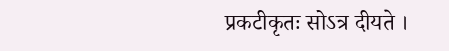प्रकटीकृतः सोऽत्र दीयते ।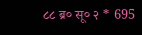८८ ब्र० सू० २ * 695